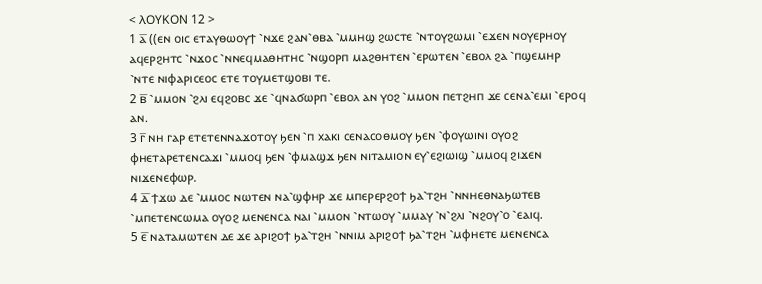< ⲖⲞⲨⲔⲞⲚ 12 >
1 ⲁ̅ ((ⲉⲛ ⲟⲓⲥ ⲉⲧⲁⲩⲑⲱⲟⲩϯ ⳿ⲛϫⲉ ϩⲁⲛ⳿ⲑⲃⲁ ⳿ⲙⲙⲏϣ ϩⲱⲥⲧⲉ ⳿ⲛⲧⲟⲩϩⲱⲙⲓ ⳿ⲉϫⲉⲛ ⲛⲟⲩⲉⲣⲏⲟⲩ ⲁϥⲉⲣϩⲏⲧⲥ ⳿ⲛϫⲟⲥ ⳿ⲛⲛⲉϥⲙⲁⲑⲏⲧⲏⲥ ⳿ⲛϣⲟⲣⲡ ⲙⲁϩⲑⲏⲧⲉⲛ ⳿ⲉⲣⲱⲧⲉⲛ ⳿ⲉⲃⲟⲗ ϩⲁ ⳿ⲡϣⲉⲙⲏⲣ ⳿ⲛⲧⲉ ⲛⲓⲫⲁⲣⲓⲥⲉⲟⲥ ⲉⲧⲉ ⲧⲟⲩⲙⲉⲧϣⲟⲃⲓ ⲧⲉ.
2 ⲃ̅ ⳿ⲙⲙⲟⲛ ⳿ϩⲗⲓ ⲉϥϩⲟⲃⲥ ϫⲉ ⳿ϥⲛⲁϭⲱⲣⲡ ⳿ⲉⲃⲟⲗ ⲁⲛ ⲩⲟϩ ⳿ⲙⲙⲟⲛ ⲡⲉⲧϩⲏⲡ ϫⲉ ⲥⲉⲛⲁ⳿ⲉⲙⲓ ⳿ⲉⲣⲟϥ ⲁⲛ.
3 ⲅ̅ ⲛⲏ ⲅⲁⲣ ⲉⲧⲉⲧⲉⲛⲛⲁϫⲟⲧⲟⲩ ϧⲉⲛ ⳿ⲡ ⲭⲁⲕⲓ ⲥⲉⲛⲁⲥⲟⲑⲙⲟⲩ ϧⲉⲛ ⳿ⲫⲟⲩⲱⲓⲛⲓ ⲟⲩⲟϩ ⲫⲏⲉⲧⲁⲣⲉⲧⲉⲛⲥⲁϫⲓ ⳿ⲙⲙⲟϥ ϧⲉⲛ ⳿ⲫⲙⲁϣϫ ϧⲉⲛ ⲛⲓⲧⲁⲙⲓⲟⲛ ⲉⲩ⳿ⲉϩⲓⲱⲓϣ ⳿ⲙⲙⲟϥ ϩⲓϫⲉⲛ ⲛⲓϫⲉⲛⲉⲫⲱⲣ.
4 ⲇ̅ ϯϫⲱ ⲇⲉ ⳿ⲙⲙⲟⲥ ⲛⲱⲧⲉⲛ ⲛⲁ⳿ϣⲫⲏⲣ ϫⲉ ⲙⲡⲉⲣⲉⲣϩⲟϯ ϧⲁ⳿ⲧϩⲏ ⳿ⲛⲛⲏⲉⲑⲛⲁϧⲱⲧⲉⲃ ⳿ⲙⲡⲉⲧⲉⲛⲥⲱⲙⲁ ⲟⲩⲟϩ ⲙⲉⲛⲉⲛⲥⲁ ⲛⲁⲓ ⳿ⲙⲙⲟⲛ ⳿ⲛⲧⲱⲟⲩ ⳿ⲙⲙⲁⲩ ⳿ⲛ⳿ϩⲗⲓ ⳿ⲛϩⲟⲩ⳿ⲟ ⳿ⲉⲁⲓϥ.
5 ⲉ̅ ⲛⲁⲧⲁⲙⲱⲧⲉⲛ ⲇⲉ ϫⲉ ⲁⲣⲓϩⲟϯ ϧⲁ⳿ⲧϩⲏ ⳿ⲛⲛⲓⲙ ⲁⲣⲓϩⲟϯ ϧⲁ⳿ⲧϩⲏ ⳿ⲙⲫⲏⲉⲧⲉ ⲙⲉⲛⲉⲛⲥⲁ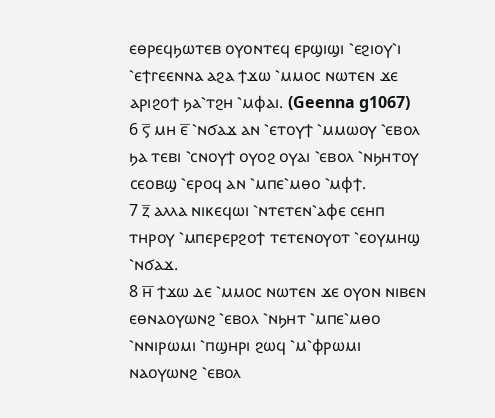ⲉⲑⲣⲉϥϧⲱⲧⲉⲃ ⲟⲩⲟⲛⲧⲉϥ ⲉⲣϣⲓϣⲓ ⳿ⲉϩⲓⲟⲩ⳿ⲓ ⳿ⲉϯⲅⲉⲉⲛⲛⲁ ⲁϩⲁ ϯϫⲱ ⳿ⲙⲙⲟⲥ ⲛⲱⲧⲉⲛ ϫⲉ ⲁⲣⲓϩⲟϯ ϧⲁ⳿ⲧϩⲏ ⳿ⲙⲫⲁⲓ. (Geenna g1067)
6 ⲋ̅ ⲙⲏ ⲉ̅ ⳿ⲛϭⲁϫ ⲁⲛ ⳿ⲉⲧⲟⲩϯ ⳿ⲙⲙⲱⲟⲩ ⳿ⲉⲃⲟⲗ ϧⲁ ⲧⲉⲃⲓ ⳿ⲥⲛⲟⲩϯ ⲟⲩⲟϩ ⲟⲩⲁⲓ ⳿ⲉⲃⲟⲗ ⳿ⲛϧⲏⲧⲟⲩ ⲥⲉⲟⲃϣ ⳿ⲉⲣⲟϥ ⲁⲛ ⳿ⲙⲡⲉ⳿ⲙⲑⲟ ⳿ⲙⲫϯ.
7 ⲍ̅ ⲁⲗⲗⲁ ⲛⲓⲕⲉϥⲱⲓ ⳿ⲛⲧⲉⲧⲉⲛ⳿ⲁⲫⲉ ⲥⲉⲏⲡ ⲧⲏⲣⲟⲩ ⳿ⲙⲡⲉⲣⲉⲣϩⲟϯ ⲧⲉⲧⲉⲛⲟⲩⲟⲧ ⳿ⲉⲟⲩⲙⲏϣ ⳿ⲛϭⲁϫ.
8 ⲏ̅ ϯϫⲱ ⲇⲉ ⳿ⲙⲙⲟⲥ ⲛⲱⲧⲉⲛ ϫⲉ ⲟⲩⲟⲛ ⲛⲓⲃⲉⲛ ⲉⲑⲛⲁⲟⲩⲱⲛϩ ⳿ⲉⲃⲟⲗ ⳿ⲛϧⲏⲧ ⳿ⲙⲡⲉ⳿ⲙⲑⲟ ⳿ⲛⲛⲓⲣⲱⲙⲓ ⳿ⲡϣⲏⲣⲓ ϩⲱϥ ⳿ⲙ⳿ⲫⲣⲱⲙⲓ ⲛⲁⲟⲩⲱⲛϩ ⳿ⲉⲃⲟⲗ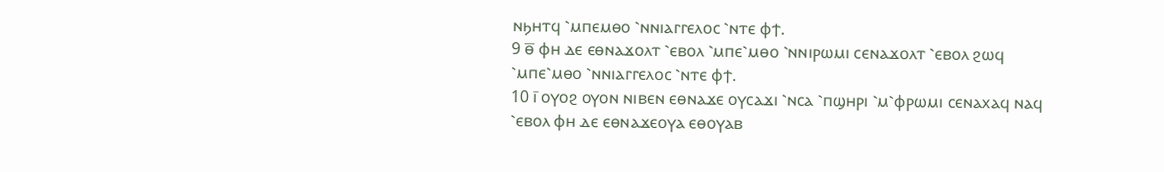ⲛϧⲏⲧϥ ⳿ⲙⲡⲉⲙⲑⲟ ⳿ⲛⲛⲓⲁⲅⲅⲉⲗⲟⲥ ⳿ⲛⲧⲉ ⲫϯ.
9 ⲑ̅ ⲫⲏ ⲇⲉ ⲉⲑⲛⲁϫⲟⲗⲧ ⳿ⲉⲃⲟⲗ ⳿ⲙⲡⲉ⳿ⲙⲑⲟ ⳿ⲛⲛⲓⲣⲱⲙⲓ ⲥⲉⲛⲁϫⲟⲗⲧ ⳿ⲉⲃⲟⲗ ϩⲱϥ ⳿ⲙⲡⲉ⳿ⲙⲑⲟ ⳿ⲛⲛⲓⲁⲅⲅⲉⲗⲟⲥ ⳿ⲛⲧⲉ ⲫϯ.
10 ⲓ̅ ⲟⲩⲟϩ ⲟⲩⲟⲛ ⲛⲓⲃⲉⲛ ⲉⲑⲛⲁϫⲉ ⲟⲩⲥⲁϫⲓ ⳿ⲛⲥⲁ ⳿ⲡϣⲏⲣⲓ ⳿ⲙ⳿ⲫⲣⲱⲙⲓ ⲥⲉⲛⲁⲭⲁϥ ⲛⲁϥ ⳿ⲉⲃⲟⲗ ⲫⲏ ⲇⲉ ⲉⲑⲛⲁϫⲉⲟⲩⲁ ⲉⲑⲟⲩⲁⲃ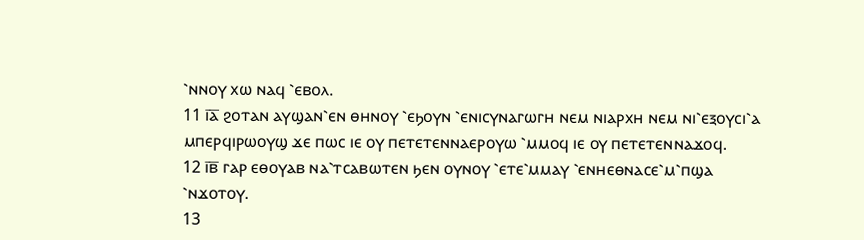⳿ⲛⲛⲟⲩ ⲭⲱ ⲛⲁϥ ⳿ⲉⲃⲟⲗ.
11 ⲓ̅ⲁ̅ ϩⲟⲧⲁⲛ ⲁⲩϣⲁⲛ⳿ⲉⲛ ⲑⲏⲛⲟⲩ ⳿ⲉϧⲟⲩⲛ ⳿ⲉⲛⲓⲥⲩⲛⲁⲅⲱⲅⲏ ⲛⲉⲙ ⲛⲓⲁⲣⲭⲏ ⲛⲉⲙ ⲛⲓ⳿ⲉⲝⲟⲩⲥⲓ⳿ⲁ ⲙⲡⲉⲣϥⲓⲣⲱⲟⲩϣ ϫⲉ ⲡⲱⲥ ⲓⲉ ⲟⲩ ⲡⲉⲧⲉⲧⲉⲛⲛⲁⲉⲣⲟⲩⲱ ⳿ⲙⲙⲟϥ ⲓⲉ ⲟⲩ ⲡⲉⲧⲉⲧⲉⲛⲛⲁϫⲟϥ.
12 ⲓ̅ⲃ̅ ⲅⲁⲣ ⲉⲑⲟⲩⲁⲃ ⲛⲁ⳿ⲧⲥⲁⲃⲱⲧⲉⲛ ϧⲉⲛ ⲟⲩⲛⲟⲩ ⳿ⲉⲧⲉ⳿ⲙⲙⲁⲩ ⳿ⲉⲛⲏⲉⲑⲛⲁⲥⲉ⳿ⲙ⳿ⲡϣⲁ ⳿ⲛϫⲟⲧⲟⲩ.
13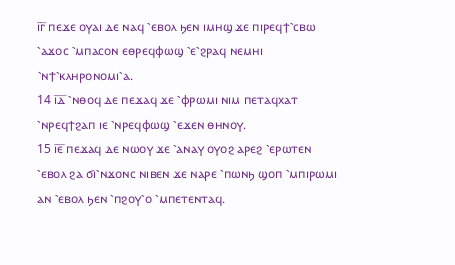ⲓ̅ⲅ̅ ⲡⲉϫⲉ ⲟⲩⲁⲓ ⲇⲉ ⲛⲁϥ ⳿ⲉⲃⲟⲗ ϧⲉⲛ ⲓⲙⲏϣ ϫⲉ ⲡⲓⲣⲉϥϯ⳿ⲥⲃⲱ ⳿ⲁϫⲟⲥ ⳿ⲙⲡⲁⲥⲟⲛ ⲉⲑⲣⲉϥⲫⲱϣ ⳿ⲉ⳿ϩⲣⲁϥ ⲛⲉⲙⲏⲓ ⳿ⲛϯ⳿ⲕⲗⲏⲣⲟⲛⲟⲙⲓ⳿ⲁ.
14 ⲓ̅ⲇ̅ ⳿ⲛⲑⲟϥ ⲇⲉ ⲡⲉϫⲁϥ ϫⲉ ⳿ⲫⲣⲱⲙⲓ ⲛⲓⲙ ⲡⲉⲧⲁϥⲭⲁⲧ ⳿ⲛⲣⲉϥϯϩⲁⲡ ⲓⲉ ⳿ⲛⲣⲉϥⲫⲱϣ ⳿ⲉϫⲉⲛ ⲑⲏⲛⲟⲩ.
15 ⲓ̅ⲉ̅ ⲡⲉϫⲁϥ ⲇⲉ ⲛⲱⲟⲩ ϫⲉ ⳿ⲁⲛⲁⲩ ⲟⲩⲟϩ ⲁⲣⲉϩ ⳿ⲉⲣⲱⲧⲉⲛ ⳿ⲉⲃⲟⲗ ϩⲁ ϭⲓ⳿ⲛϫⲟⲛⲥ ⲛⲓⲃⲉⲛ ϫⲉ ⲛⲁⲣⲉ ⳿ⲡⲱⲛϧ ϣⲟⲡ ⳿ⲙⲡⲓⲣⲱⲙⲓ ⲁⲛ ⳿ⲉⲃⲟⲗ ϧⲉⲛ ⳿ⲡϩⲟⲩ⳿ⲟ ⳿ⲙⲡⲉⲧⲉⲛⲧⲁϥ.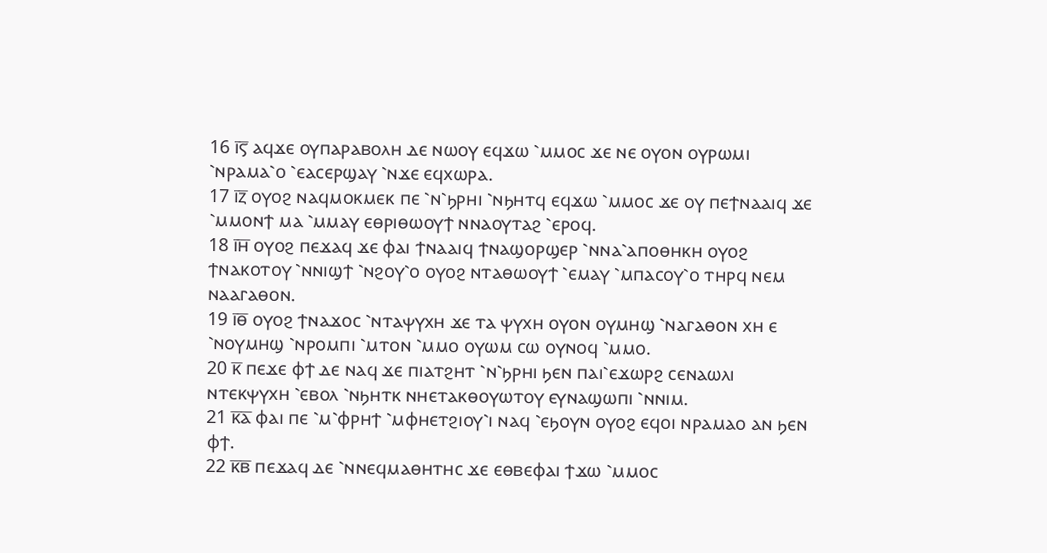16 ⲓ̅ⲋ̅ ⲁϥϫⲉ ⲟⲩⲡⲁⲣⲁⲃⲟⲗⲏ ⲇⲉ ⲛⲱⲟⲩ ⲉϥϫⲱ ⳿ⲙⲙⲟⲥ ϫⲉ ⲛⲉ ⲟⲩⲟⲛ ⲟⲩⲣⲱⲙⲓ ⳿ⲛⲣⲁⲙⲁ⳿ⲟ ⳿ⲉⲁⲥⲉⲣϣⲁⲩ ⳿ⲛϫⲉ ⲉϥⲭⲱⲣⲁ.
17 ⲓ̅ⲍ̅ ⲟⲩⲟϩ ⲛⲁϥⲙⲟⲕⲙⲉⲕ ⲡⲉ ⳿ⲛ⳿ϧⲣⲏⲓ ⳿ⲛϧⲏⲧϥ ⲉϥϫⲱ ⳿ⲙⲙⲟⲥ ϫⲉ ⲟⲩ ⲡⲉϯⲛⲁⲁⲓϥ ϫⲉ ⳿ⲙⲙⲟⲛϯ ⲙⲁ ⳿ⲙⲙⲁⲩ ⲉⲑⲣⲓⲑⲱⲟⲩϯ ⲛⲛⲁⲟⲩⲧⲁϩ ⳿ⲉⲣⲟϥ.
18 ⲓ̅ⲏ̅ ⲟⲩⲟϩ ⲡⲉϫⲁϥ ϫⲉ ⲫⲁⲓ ϯⲛⲁⲁⲓϥ ϯⲛⲁϣⲟⲣϣⲉⲣ ⳿ⲛⲛⲁ⳿ⲁⲡⲟⲑⲏⲕⲏ ⲟⲩⲟϩ ϯⲛⲁⲕⲟⲧⲟⲩ ⳿ⲛⲛⲓϣϯ ⳿ⲛϩⲟⲩ⳿ⲟ ⲟⲩⲟϩ ⲛⲧⲁⲑⲱⲟⲩϯ ⳿ⲉⲙⲁⲩ ⳿ⲙⲡⲁⲥⲟⲩ⳿ⲟ ⲧⲏⲣϥ ⲛⲉⲙ ⲛⲁⲁⲅⲁⲑⲟⲛ.
19 ⲓ̅ⲑ̅ ⲟⲩⲟϩ ϯⲛⲁϫⲟⲥ ⳿ⲛⲧⲁⲯⲩⲭⲏ ϫⲉ ⲧⲁ ⲯⲩⲭⲏ ⲟⲩⲟⲛ ⲟⲩⲙⲏϣ ⳿ⲛⲁⲅⲁⲑⲟⲛ ⲭⲏ ⲉ ⳿ⲛⲟⲩⲙⲏϣ ⳿ⲛⲣⲟⲙⲡⲓ ⳿ⲙⲧⲟⲛ ⳿ⲙⲙⲟ ⲟⲩⲱⲙ ⲥⲱ ⲟⲩⲛⲟϥ ⳿ⲙⲙⲟ.
20 ⲕ̅ ⲡⲉϫⲉ ⲫϯ ⲇⲉ ⲛⲁϥ ϫⲉ ⲡⲓⲁⲧϩⲏⲧ ⳿ⲛ⳿ϧⲣⲏⲓ ϧⲉⲛ ⲡⲁⲓ⳿ⲉϫⲱⲣϩ ⲥⲉⲛⲁⲱⲗⲓ ⲛⲧⲉⲕⲯⲩⲭⲏ ⳿ⲉⲃⲟⲗ ⳿ⲛϧⲏⲧⲕ ⲛⲏⲉⲧⲁⲕⲑⲟⲩⲱⲧⲟⲩ ⲉⲩⲛⲁϣⲱⲡⲓ ⳿ⲛⲛⲓⲙ.
21 ⲕ̅ⲁ̅ ⲫⲁⲓ ⲡⲉ ⳿ⲙ⳿ⲫⲣⲏϯ ⳿ⲙⲫⲏⲉⲧϩⲓⲟⲩ⳿ⲓ ⲛⲁϥ ⳿ⲉϧⲟⲩⲛ ⲟⲩⲟϩ ⲉϥⲟⲓ ⲛⲣⲁⲙⲁⲟ ⲁⲛ ϧⲉⲛ ⲫϯ.
22 ⲕ̅ⲃ̅ ⲡⲉϫⲁϥ ⲇⲉ ⳿ⲛⲛⲉϥⲙⲁⲑⲏⲧⲏⲥ ϫⲉ ⲉⲑⲃⲉⲫⲁⲓ ϯϫⲱ ⳿ⲙⲙⲟⲥ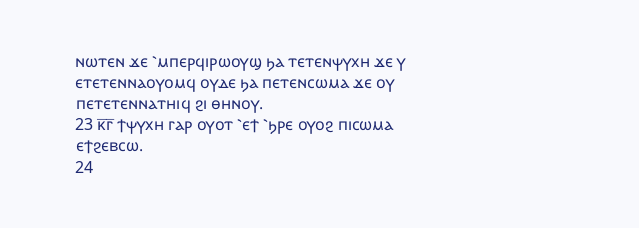ⲛⲱⲧⲉⲛ ϫⲉ ⳿ⲙⲡⲉⲣϥⲓⲣⲱⲟⲩϣ ϧⲁ ⲧⲉⲧⲉⲛⲯⲩⲭⲏ ϫⲉ ⲩ ⲉⲧⲉⲧⲉⲛⲛⲁⲟⲩⲟⲙϥ ⲟⲩⲇⲉ ϧⲁ ⲡⲉⲧⲉⲛⲥⲱⲙⲁ ϫⲉ ⲟⲩ ⲡⲉⲧⲉⲧⲉⲛⲛⲁⲧⲏⲓϥ ϩⲓ ⲑⲏⲛⲟⲩ.
23 ⲕ̅ⲅ̅ ϯⲯⲩⲭⲏ ⲅⲁⲣ ⲟⲩⲟⲧ ⳿ⲉϯ ⳿ϧⲣⲉ ⲟⲩⲟϩ ⲡⲓⲥⲱⲙⲁ ⲉϯϩⲉⲃⲥⲱ.
24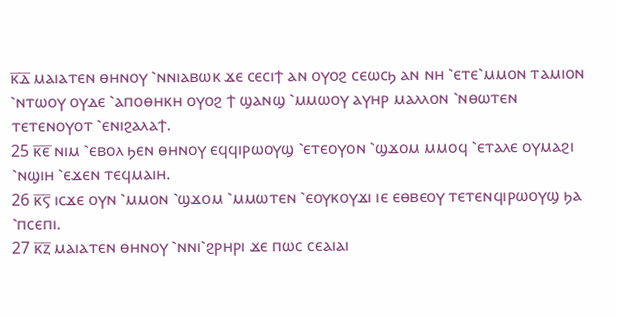ⲕ̅ⲇ̅ ⲙⲁⲓⲁⲧⲉⲛ ⲑⲏⲛⲟⲩ ⳿ⲛⲛⲓⲁⲃⲱⲕ ϫⲉ ⲥⲉⲥⲓϯ ⲁⲛ ⲟⲩⲟϩ ⲥⲉⲱⲥϧ ⲁⲛ ⲛⲏ ⳿ⲉⲧⲉ⳿ⲙⲙⲟⲛ ⲧⲁⲙⲓⲟⲛ ⳿ⲛⲧⲱⲟⲩ ⲟⲩⲇⲉ ⳿ⲁⲡⲟⲑⲏⲕⲏ ⲟⲩⲟϩ ϯ ϣⲁⲛϣ ⳿ⲙⲙⲱⲟⲩ ⲁⲩⲏⲣ ⲙⲁⲗⲗⲟⲛ ⳿ⲛⲑⲱⲧⲉⲛ ⲧⲉⲧⲉⲛⲟⲩⲟⲧ ⳿ⲉⲛⲓϩⲁⲗⲁϯ.
25 ⲕ̅ⲉ̅ ⲛⲓⲙ ⳿ⲉⲃⲟⲗ ϧⲉⲛ ⲑⲏⲛⲟⲩ ⲉϥϥⲓⲣⲱⲟⲩϣ ⳿ⲉⲧⲉⲟⲩⲟⲛ ⳿ϣϫⲟⲙ ⲙⲙⲟϥ ⳿ⲉⲧⲁⲗⲉ ⲟⲩⲙⲁϩⲓ ⳿ⲛϣⲓⲏ ⳿ⲉϫⲉⲛ ⲧⲉϥⲙⲁⲓⲏ.
26 ⲕ̅ⲋ̅ ⲓⲥϫⲉ ⲟⲩⲛ ⳿ⲙⲙⲟⲛ ⳿ϣϫⲟⲙ ⳿ⲙⲙⲱⲧⲉⲛ ⳿ⲉⲟⲩⲕⲟⲩϫⲓ ⲓⲉ ⲉⲑⲃⲉⲟⲩ ⲧⲉⲧⲉⲛϥⲓⲣⲱⲟⲩϣ ϧⲁ ⳿ⲡⲥⲉⲡⲓ.
27 ⲕ̅ⲍ̅ ⲙⲁⲓⲁⲧⲉⲛ ⲑⲏⲛⲟⲩ ⳿ⲛⲛⲓ⳿ϩⲣⲏⲣⲓ ϫⲉ ⲡⲱⲥ ⲥⲉⲁⲓⲁⲓ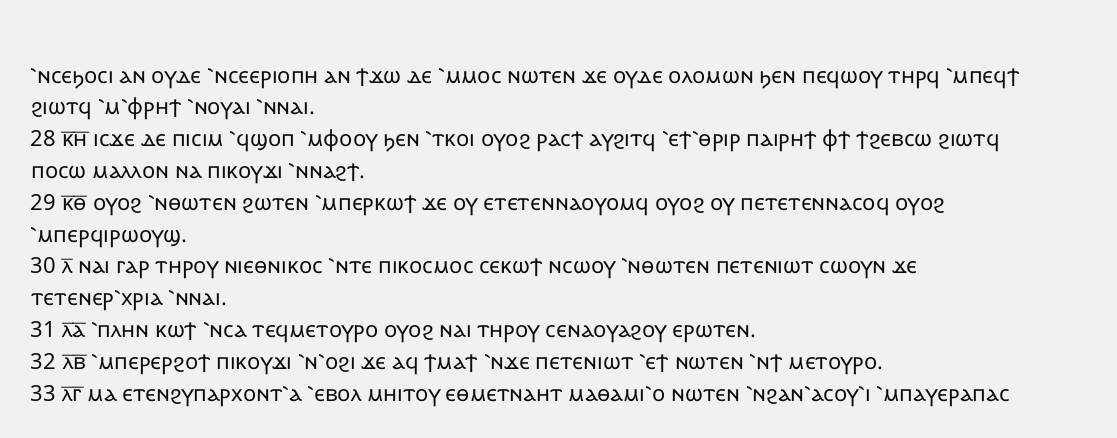⳿ⲛⲥⲉϧⲟⲥⲓ ⲁⲛ ⲟⲩⲇⲉ ⳿ⲛⲥⲉⲉⲣⲓⲟⲡⲏ ⲁⲛ ϯϫⲱ ⲇⲉ ⳿ⲙⲙⲟⲥ ⲛⲱⲧⲉⲛ ϫⲉ ⲟⲩⲇⲉ ⲟⲗⲟⲙⲱⲛ ϧⲉⲛ ⲡⲉϥⲱⲟⲩ ⲧⲏⲣϥ ⳿ⲙⲡⲉϥϯ ϩⲓⲱⲧϥ ⳿ⲙ⳿ⲫⲣⲏϯ ⳿ⲛⲟⲩⲁⲓ ⳿ⲛⲛⲁⲓ.
28 ⲕ̅ⲏ̅ ⲓⲥϫⲉ ⲇⲉ ⲡⲓⲥⲓⲙ ⳿ϥϣⲟⲡ ⳿ⲙⲫⲟⲟⲩ ϧⲉⲛ ⳿ⲧⲕⲟⲓ ⲟⲩⲟϩ ⲣⲁⲥϯ ⲁⲩϩⲓⲧϥ ⳿ⲉϯ⳿ⲑⲣⲓⲣ ⲡⲁⲓⲣⲏϯ ⲫϯ ϯϩⲉⲃⲥⲱ ϩⲓⲱⲧϥ ⲡⲟⲥⲱ ⲙⲁⲗⲗⲟⲛ ⲛⲁ ⲡⲓⲕⲟⲩϫⲓ ⳿ⲛⲛⲁϩϯ.
29 ⲕ̅ⲑ̅ ⲟⲩⲟϩ ⳿ⲛⲑⲱⲧⲉⲛ ϩⲱⲧⲉⲛ ⳿ⲙⲡⲉⲣⲕⲱϯ ϫⲉ ⲟⲩ ⲉⲧⲉⲧⲉⲛⲛⲁⲟⲩⲟⲙϥ ⲟⲩⲟϩ ⲟⲩ ⲡⲉⲧⲉⲧⲉⲛⲛⲁⲥⲟϥ ⲟⲩⲟϩ ⳿ⲙⲡⲉⲣϥⲓⲣⲱⲟⲩϣ.
30 ⲗ̅ ⲛⲁⲓ ⲅⲁⲣ ⲧⲏⲣⲟⲩ ⲛⲓⲉⲑⲛⲓⲕⲟⲥ ⳿ⲛⲧⲉ ⲡⲓⲕⲟⲥⲙⲟⲥ ⲥⲉⲕⲱϯ ⲛⲥⲱⲟⲩ ⳿ⲛⲑⲱⲧⲉⲛ ⲡⲉⲧⲉⲛⲓⲱⲧ ⲥⲱⲟⲩⲛ ϫⲉ ⲧⲉⲧⲉⲛⲉⲣ⳿ⲭⲣⲓⲁ ⳿ⲛⲛⲁⲓ.
31 ⲗ̅ⲁ̅ ⳿ⲡⲗⲏⲛ ⲕⲱϯ ⳿ⲛⲥⲁ ⲧⲉϥⲙⲉⲧⲟⲩⲣⲟ ⲟⲩⲟϩ ⲛⲁⲓ ⲧⲏⲣⲟⲩ ⲥⲉⲛⲁⲟⲩⲁϩⲟⲩ ⲉⲣⲱⲧⲉⲛ.
32 ⲗ̅ⲃ̅ ⳿ⲙⲡⲉⲣⲉⲣϩⲟϯ ⲡⲓⲕⲟⲩϫⲓ ⳿ⲛ⳿ⲟϩⲓ ϫⲉ ⲁϥ ϯⲙⲁϯ ⳿ⲛϫⲉ ⲡⲉⲧⲉⲛⲓⲱⲧ ⳿ⲉϯ ⲛⲱⲧⲉⲛ ⳿ⲛϯ ⲙⲉⲧⲟⲩⲣⲟ.
33 ⲗ̅ⲅ̅ ⲙⲁ ⲉⲧⲉⲛϩⲩⲡⲁⲣⲭⲟⲛⲧ⳿ⲁ ⳿ⲉⲃⲟⲗ ⲙⲏⲓⲧⲟⲩ ⲉⲑⲙⲉⲧⲛⲁⲏⲧ ⲙⲁⲑⲁⲙⲓ⳿ⲟ ⲛⲱⲧⲉⲛ ⳿ⲛϩⲁⲛ⳿ⲁⲥⲟⲩ⳿ⲓ ⳿ⲙⲡⲁⲩⲉⲣⲁⲡⲁⲥ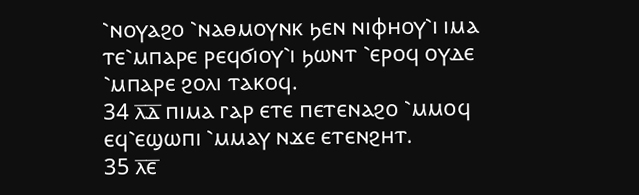⳿ⲛⲟⲩⲁϩⲟ ⳿ⲛⲁⲑⲙⲟⲩⲛⲕ ϧⲉⲛ ⲛⲓⲫⲏⲟⲩ⳿ⲓ ⲓⲙⲁ ⲧⲉ⳿ⲙⲡⲁⲣⲉ ⲣⲉϥϭⲓⲟⲩ⳿ⲓ ϧⲱⲛⲧ ⳿ⲉⲣⲟϥ ⲟⲩⲇⲉ ⳿ⲙⲡⲁⲣⲉ ϩⲟⲗⲓ ⲧⲁⲕⲟϥ.
34 ⲗ̅ⲇ̅ ⲡⲓⲙⲁ ⲅⲁⲣ ⲉⲧⲉ ⲡⲉⲧⲉⲛⲁϩⲟ ⳿ⲙⲙⲟϥ ⲉϥ⳿ⲉϣⲱⲡⲓ ⳿ⲙⲙⲁⲩ ⲛϫⲉ ⲉⲧⲉⲛϩⲏⲧ.
35 ⲗ̅ⲉ̅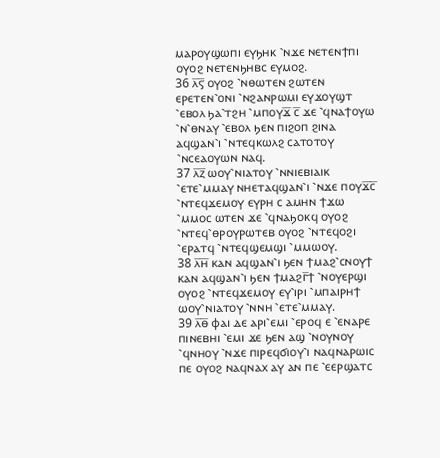ⲙⲁⲣⲟⲩϣⲱⲡⲓ ⲉⲩϧⲏⲕ ⳿ⲛϫⲉ ⲛⲉⲧⲉⲛϯⲡⲓ ⲟⲩⲟϩ ⲛⲉⲧⲉⲛϧⲏⲃⲥ ⲉⲩⲙⲟϩ.
36 ⲗ̅ⲋ̅ ⲟⲩⲟϩ ⳿ⲛⲑⲱⲧⲉⲛ ϩⲱⲧⲉⲛ ⲉⲣⲉⲧⲉⲛ⳿ⲟⲛⲓ ⳿ⲛϩⲁⲛⲣⲱⲙⲓ ⲉⲩϫⲟⲩϣⲧ ⳿ⲉⲃⲟⲗ ϧⲁ⳿ⲧϩⲏ ⳿ⲙⲡⲟⲩϫ̅ ⲥ̅ ϫⲉ ⳿ϥⲛⲁϯⲟⲩⲱ ⳿ⲛ⳿ⲑⲛⲁⲩ ⳿ⲉⲃⲟⲗ ϧⲉⲛ ⲡⲓϩⲟⲡ ϩⲓⲛⲁ ⲁϥϣⲁⲛ⳿ⲓ ⳿ⲛⲧⲉϥⲕⲱⲗϩ ⲥⲁⲧⲟⲧⲟⲩ ⳿ⲛⲥⲉⲁⲟⲩⲱⲛ ⲛⲁϥ.
37 ⲗ̅ⲍ̅ ⲱⲟⲩ⳿ⲛⲓⲁⲧⲟⲩ ⳿ⲛⲛⲓⲉⲃⲓⲁⲓⲕ ⳿ⲉⲧⲉ⳿ⲙⲙⲁⲩ ⲛⲏⲉⲧⲁϥϣⲁⲛ⳿ⲓ ⳿ⲛϫⲉ ⲡⲟⲩϫ̅ⲥ̅ ⳿ⲛⲧⲉϥϫⲉⲙⲟⲩ ⲉⲩⲣⲏ ⲥ ⲁⲙⲏⲛ ϯϫⲱ ⳿ⲙⲙⲟⲥ ⲱⲧⲉⲛ ϫⲉ ⳿ϥⲛⲁϧⲟⲕϥ ⲟⲩⲟϩ ⳿ⲛⲧⲉϥ⳿ⲑⲣⲟⲩⲣⲱⲧⲉⲃ ⲟⲩⲟϩ ⳿ⲛⲧⲉϥⲟϩⲓ ⳿ⲉⲣⲁⲧϥ ⳿ⲛⲧⲉϥϣⲉⲙϣⲓ ⳿ⲙⲙⲱⲟⲩ.
38 ⲗ̅ⲏ̅ ⲕⲁⲛ ⲁϥϣⲁⲛ⳿ⲓ ϧⲉⲛ ϯⲙⲁϩ⳿ⲥⲛⲟⲩϯ ⲕⲁⲛ ⲁϥϣⲁⲛ⳿ⲓ ϧⲉⲛ ϯⲙⲁϩⲅ̅ϯ ⳿ⲛⲟⲩⲉⲣϣⲓ ⲟⲩⲟϩ ⳿ⲛⲧⲉϥϫⲉⲙⲟⲩ ⲉⲩ⳿ⲓⲣⲓ ⳿ⲙⲡⲁⲓⲣⲏϯ ⲱⲟⲩ⳿ⲛⲓⲁⲧⲟⲩ ⳿ⲛⲛⲏ ⳿ⲉⲧⲉ⳿ⲙⲙⲁⲩ.
39 ⲗ̅ⲑ̅ ⲫⲁⲓ ⲇⲉ ⲁⲣⲓ⳿ⲉⲙⲓ ⳿ⲉⲣⲟϥ ⲉ ⳿ⲉⲛⲁⲣⲉ ⲡⲓⲛⲉⲃⲏⲓ ⳿ⲉⲙⲓ ϫⲉ ϧⲉⲛ ⲁϣ ⳿ⲛⲟⲩⲛⲟⲩ ⳿ϥⲛⲏⲟⲩ ⳿ⲛϫⲉ ⲡⲓⲣⲉϥϭⲓⲟⲩ⳿ⲓ ⲛⲁϥⲛⲁⲣⲱⲓⲥ ⲡⲉ ⲟⲩⲟϩ ⲛⲁϥⲛⲁⲭ ⲁⲩ ⲁⲛ ⲡⲉ ⳿ⲉⲉⲣϣⲁⲧⲥ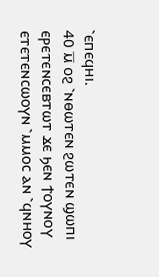⳿ⲉⲡⲉϥⲏⲓ.
40 ⲙ̅ ⲟϩ ⳿ⲛⲑⲱⲧⲉⲛ ϩⲱⲧⲉⲛ ϣⲱⲡⲓ ⲉⲣⲉⲧⲉⲛⲥⲉⲃⲧⲱⲧ ϫⲉ ϧⲉⲛ ϯⲟⲩⲛⲟⲩ ⲉⲧⲉⲧⲉⲛⲥⲱⲟⲩⲛ ⳿ⲙⲙⲟⲥ ⲁⲛ ⳿ϥⲛⲏⲟⲩ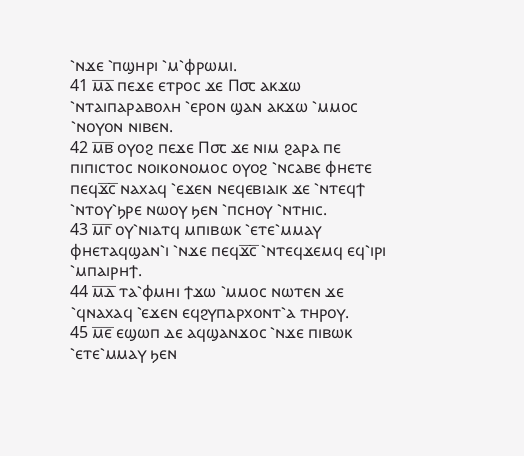⳿ⲛϫⲉ ⳿ⲡϣⲏⲣⲓ ⳿ⲙ⳿ⲫⲣⲱⲙⲓ.
41 ⲙ̅ⲁ̅ ⲡⲉϫⲉ ⲉⲧⲣⲟⲥ ϫⲉ Ⲡ⳪ ⲁⲕϫⲱ ⳿ⲛⲧⲁⲓⲡⲁⲣⲁⲃⲟⲗⲏ ⳿ⲉⲣⲟⲛ ϣⲁⲛ ⲁⲕϫⲱ ⳿ⲙⲙⲟⲥ ⳿ⲛⲟⲩⲟⲛ ⲛⲓⲃⲉⲛ.
42 ⲙ̅ⲃ̅ ⲟⲩⲟϩ ⲡⲉϫⲉ Ⲡ⳪ ϫⲉ ⲛⲓⲙ ϩⲁⲣⲁ ⲡⲉ ⲡⲓⲡⲓⲥⲧⲟⲥ ⲛⲟⲓⲕⲟⲛⲟⲙⲟⲥ ⲟⲩⲟϩ ⳿ⲛⲥⲁⲃⲉ ⲫⲏⲉⲧⲉ ⲡⲉϥϫ̅ⲥ̅ ⲛⲁⲭⲁϥ ⳿ⲉϫⲉⲛ ⲛⲉϥⲉⲃⲓⲁⲓⲕ ϫⲉ ⳿ⲛⲧⲉϥϯ ⳿ⲛⲧⲟⲩ⳿ϧⲣⲉ ⲛⲱⲟⲩ ϧⲉⲛ ⳿ⲡⲥⲏⲟⲩ ⳿ⲛⲧⲏⲓⲥ.
43 ⲙ̅ⲅ̅ ⲟⲩ⳿ⲛⲓⲁⲧϥ ⲙⲡⲓⲃⲱⲕ ⳿ⲉⲧⲉ⳿ⲙⲙⲁⲩ ⲫⲏⲉⲧⲁϥϣⲁⲛ⳿ⲓ ⳿ⲛϫⲉ ⲡⲉϥϫ̅ⲥ̅ ⳿ⲛⲧⲉϥϫⲉⲙϥ ⲉϥ⳿ⲓⲣⲓ ⳿ⲙⲡⲁⲓⲣⲏϯ.
44 ⲙ̅ⲇ̅ ⲧⲁ⳿ⲫⲙⲏⲓ ϯϫⲱ ⳿ⲙⲙⲟⲥ ⲛⲱⲧⲉⲛ ϫⲉ ⳿ϥⲛⲁⲭⲁϥ ⳿ⲉϫⲉⲛ ⲉϥϩⲩⲡⲁⲣⲭⲟⲛⲧ⳿ⲁ ⲧⲏⲣⲟⲩ.
45 ⲙ̅ⲉ̅ ⲉϣⲱⲡ ⲇⲉ ⲁϥϣⲁⲛϫⲟⲥ ⳿ⲛϫⲉ ⲡⲓⲃⲱⲕ ⳿ⲉⲧⲉ⳿ⲙⲙⲁⲩ ϧⲉⲛ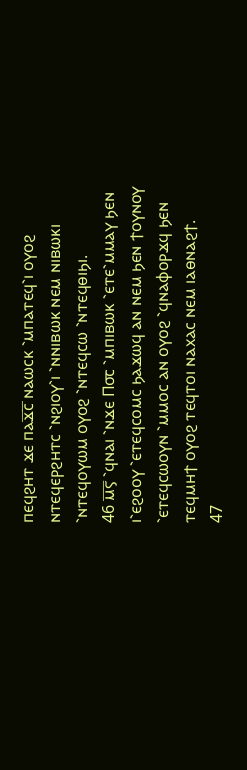ⲡⲉϥϩⲏⲧ ϫⲉ ⲡⲁϫ̅ⲥ̅ ⲛⲁⲱⲥⲕ ⳿ⲙⲡⲁⲧⲉϥ⳿ⲓ ⲟⲩⲟϩ ⲛⲧⲉϥⲉⲣϩⲏⲧⲥ ⳿ⲛϩⲓⲟⲩ⳿ⲓ ⳿ⲛⲛⲓⲃⲱⲕ ⲛⲉⲙ ⲛⲓⲃⲱⲕⲓ ⳿ⲛⲧⲉϥⲟⲩⲱⲙ ⲟⲩⲟϩ ⳿ⲛⲧⲉϥⲥⲱ ⳿ⲛⲧⲉϥⲑⲓϧⲓ.
46 ⲙ̅ⲋ̅ ⳿ϥⲛⲁⲓ ⳿ⲛϫⲉ Ⲡ⳪ ⳿ⲙⲡⲓⲃⲱⲕ ⳿ⲉⲧⲉ⳿ⲙⲙⲁⲩ ϧⲉⲛ ⲓ⳿ⲉϩⲟⲟⲩ ⳿ⲉⲧⲉϥⲥⲟⲙⲥ ϧⲁϫⲱϥ ⲁⲛ ⲛⲉⲙ ϧⲉⲛ ϯⲟⲩⲛⲟⲩ ⳿ⲉⲧⲉϥⲥⲱⲟⲩⲛ ⳿ⲙⲙⲟⲥ ⲁⲛ ⲟⲩⲟϩ ⳿ϥⲛⲁⲫⲟⲣϫϥ ϧⲉⲛ ⲧⲉϥⲙⲏϯ ⲟⲩⲟϩ ⲧⲉϥⲧⲟⲓ ⲛⲁⲭⲁⲥ ⲛⲉⲙ ⲓⲁⲑⲛⲁϩϯ.
47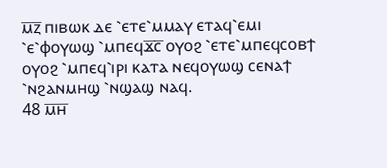ⲙ̅ⲍ̅ ⲡⲓⲃⲱⲕ ⲇⲉ ⳿ⲉⲧⲉ⳿ⲙⲙⲁⲩ ⲉⲧⲁϥ⳿ⲉⲙⲓ ⳿ⲉ⳿ⲫⲟⲩⲱϣ ⳿ⲙⲡⲉϥϫ̅ⲥ̅ ⲟⲩⲟϩ ⳿ⲉⲧⲉ⳿ⲙⲡⲉϥⲥⲟⲃϯ ⲟⲩⲟϩ ⳿ⲙⲡⲉϥ⳿ⲓⲣⲓ ⲕⲁⲧⲁ ⲛⲉϥⲟⲩⲱϣ ⲥⲉⲛⲁϯ ⳿ⲛϩⲁⲛⲙⲏϣ ⳿ⲛϣⲁϣ ⲛⲁϥ.
48 ⲙ̅ⲏ̅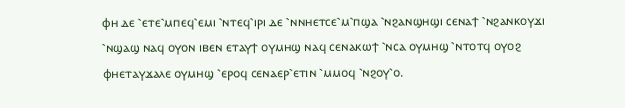ⲫⲏ ⲇⲉ ⳿ⲉⲧⲉ⳿ⲙⲡⲉϥ⳿ⲉⲙⲓ ⳿ⲛⲧⲉϥ⳿ⲓⲣⲓ ⲇⲉ ⳿ⲛⲛⲏⲉⲧⲥⲉ⳿ⲙ⳿ⲡϣⲁ ⳿ⲛϩⲁⲛϣⲏϣⲓ ⲥⲉⲛⲁϯ ⳿ⲛϩⲁⲛⲕⲟⲩϫⲓ ⳿ⲛϣⲁϣ ⲛⲁϥ ⲟⲩⲟⲛ ⲓⲃⲉⲛ ⲉⲧⲁⲩϯ ⲟⲩⲙⲏϣ ⲛⲁϥ ⲥⲉⲛⲁⲕⲱϯ ⳿ⲛⲥⲁ ⲟⲩⲙⲏϣ ⳿ⲛⲧⲟⲧϥ ⲟⲩⲟϩ ⲫⲏⲉⲧⲁⲩϫⲁⲗⲉ ⲟⲩⲙⲏϣ ⳿ⲉⲣⲟϥ ⲥⲉⲛⲁⲉⲣ⳿ⲉⲧⲓⲛ ⳿ⲙⲙⲟϥ ⳿ⲛϩⲟⲩ⳿ⲟ.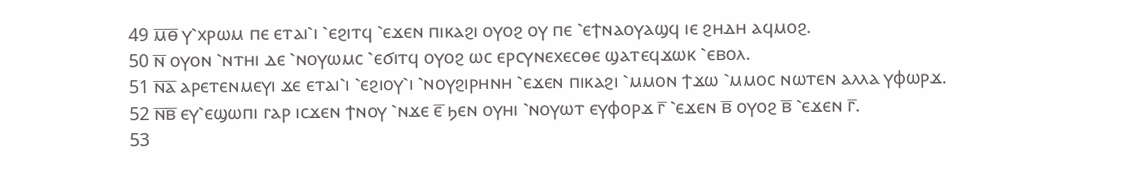49 ⲙ̅ⲑ̅ ⲩ⳿ⲭⲣⲱⲙ ⲡⲉ ⲉⲧⲁⲓ⳿ⲓ ⳿ⲉϩⲓⲧϥ ⳿ⲉϫⲉⲛ ⲡⲓⲕⲁϩⲓ ⲟⲩⲟϩ ⲟⲩ ⲡⲉ ⳿ⲉϯⲛⲁⲟⲩⲁϣϥ ⲓⲉ ϩⲏⲇⲏ ⲁϥⲙⲟϩ.
50 ⲛ̅ ⲟⲩⲟⲛ ⳿ⲛⲧⲏⲓ ⲇⲉ ⳿ⲛⲟⲩⲱⲙⲥ ⳿ⲉϭⲓⲧϥ ⲟⲩⲟϩ ⲱⲥ ⲉⲣⲥⲩⲛⲉⲭⲉⲥⲑⲉ ϣⲁⲧⲉϥϫⲱⲕ ⳿ⲉⲃⲟⲗ.
51 ⲛ̅ⲁ̅ ⲁⲣⲉⲧⲉⲛⲙⲉⲩⲓ ϫⲉ ⲉⲧⲁⲓ⳿ⲓ ⳿ⲉϩⲓⲟⲩ⳿ⲓ ⳿ⲛⲟⲩϩⲓⲣⲏⲛⲏ ⳿ⲉϫⲉⲛ ⲡⲓⲕⲁϩⲓ ⳿ⲙⲙⲟⲛ ϯϫⲱ ⳿ⲙⲙⲟⲥ ⲛⲱⲧⲉⲛ ⲁⲗⲗⲁ ⲩⲫⲱⲣϫ.
52 ⲛ̅ⲃ̅ ⲉⲩ⳿ⲉϣⲱⲡⲓ ⲅⲁⲣ ⲓⲥϫⲉⲛ ϯⲛⲟⲩ ⳿ⲛϫⲉ ⲉ̅ ϧⲉⲛ ⲟⲩⲏⲓ ⳿ⲛⲟⲩⲱⲧ ⲉⲩⲫⲟⲣϫ ⲅ̅ ⳿ⲉϫⲉⲛ ⲃ̅ ⲟⲩⲟϩ ⲃ̅ ⳿ⲉϫⲉⲛ ⲅ̅.
53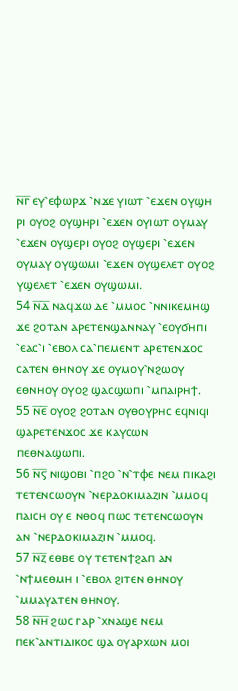ⲛ̅ⲅ̅ ⲉⲩ⳿ⲉⲫⲱⲣϫ ⳿ⲛϫⲉ ⲩⲓⲱⲧ ⳿ⲉϫⲉⲛ ⲟⲩϣⲏ ⲣⲓ ⲟⲩⲟϩ ⲟⲩϣⲏⲣⲓ ⳿ⲉϫⲉⲛ ⲟⲩⲓⲱⲧ ⲟⲩⲙⲁⲩ ⳿ⲉϫⲉⲛ ⲟⲩϣⲉⲣⲓ ⲟⲩⲟϩ ⲟⲩϣⲉⲣⲓ ⳿ⲉϫⲉⲛ ⲟⲩⲙⲁⲩ ⲟⲩϣⲱⲙⲓ ⳿ⲉϫⲉⲛ ⲟⲩϣⲉⲗⲉⲧ ⲟⲩⲟϩ ⲩϣⲉⲗⲉⲧ ⳿ⲉϫⲉⲛ ⲟⲩϣⲱⲙⲓ.
54 ⲛ̅ⲇ̅ ⲛⲁϥϫⲱ ⲇⲉ ⳿ⲙⲙⲟⲥ ⳿ⲛⲛⲓⲕⲉⲙⲏϣ ϫⲉ ϩⲟⲧⲁⲛ ⲁⲣⲉⲧⲉⲛϣⲁⲛⲛⲁⲩ ⳿ⲉⲟⲩϭⲏⲡⲓ ⳿ⲉⲁⲥ⳿ⲓ ⳿ⲉⲃⲟⲗ ⲥⲁ⳿ⲡⲉⲙⲉⲛⲧ ⲁⲣⲉⲧⲉⲛϫⲟⲥ ⲥⲁⲧⲉⲛ ⲑⲏⲛⲟⲩ ϫⲉ ⲟⲩⲙⲟⲩ⳿ⲛϩⲱⲟⲩ ⲉⲑⲛⲏⲟⲩ ⲟⲩⲟϩ ϣⲁⲥϣⲱⲡⲓ ⳿ⲙⲡⲁⲓⲣⲏϯ.
55 ⲛ̅ⲉ̅ ⲟⲩⲟϩ ϩⲟⲧⲁⲛ ⲟⲩⲑⲟⲩⲣⲏⲥ ⲉϥⲛⲓϥⲓ ϣⲁⲣⲉⲧⲉⲛϫⲟⲥ ϫⲉ ⲕⲁⲩⲥⲱⲛ ⲡⲉⲑⲛⲁϣⲱⲡⲓ.
56 ⲛ̅ⲋ̅ ⲛⲓϣⲟⲃⲓ ⳿ⲡϩⲟ ⳿ⲛ⳿ⲧⲫⲉ ⲛⲉⲙ ⲡⲓⲕⲁϩⲓ ⲧⲉⲧⲉⲛⲥⲱⲟⲩⲛ ⳿ⲛⲉⲣⲇⲟⲕⲓⲙⲁⲍⲓⲛ ⳿ⲙⲙⲟϥ ⲡⲁⲓⲥⲏ ⲟⲩ ⲉ ⲛⲑⲟϥ ⲡⲱⲥ ⲧⲉⲧⲉⲛⲥⲱⲟⲩⲛ ⲁⲛ ⳿ⲛⲉⲣⲇⲟⲕⲓⲙⲁⲍⲓⲛ ⳿ⲙⲙⲟϥ.
57 ⲛ̅ⲍ̅ ⲉⲑⲃⲉ ⲟⲩ ⲧⲉⲧⲉⲛϯϩⲁⲡ ⲁⲛ ⳿ⲛϯⲙⲉⲑⲙⲏ ⲓ ⳿ⲉⲃⲟⲗ ϩⲓⲧⲉⲛ ⲑⲏⲛⲟⲩ ⳿ⲙⲙⲁⲩⲁⲧⲉⲛ ⲑⲏⲛⲟⲩ.
58 ⲛ̅ⲏ̅ ϩⲱⲥ ⲅⲁⲣ ⳿ⲭⲛⲁϣⲉ ⲛⲉⲙ ⲡⲉⲕ⳿ⲁⲛⲧⲓⲇⲓⲕⲟⲥ ϣⲁ ⲟⲩⲁⲣⲭⲱⲛ ⲙⲟⲓ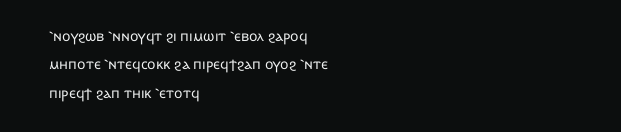⳿ⲛⲟⲩϩⲱⲃ ⳿ⲛⲛⲟⲩϥⲧ ϩⲓ ⲡⲓⲙⲱⲓⲧ ⳿ⲉⲃⲟⲗ ϩⲁⲣⲟϥ ⲙⲏⲡⲟⲧⲉ ⳿ⲛⲧⲉϥⲥⲟⲕⲕ ϩⲁ ⲡⲓⲣⲉϥϯϩⲁⲡ ⲟⲩⲟϩ ⳿ⲛⲧⲉ ⲡⲓⲣⲉϥϯ ϩⲁⲡ ⲧⲏⲓⲕ ⳿ⲉⲧⲟⲧϥ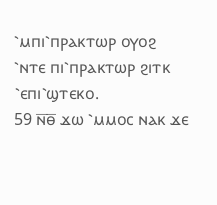⳿ⲙⲡⲓ⳿ⲡⲣⲁⲕⲧⲱⲣ ⲟⲩⲟϩ ⳿ⲛⲧⲉ ⲡⲓ⳿ⲡⲣⲁⲕⲧⲱⲣ ϩⲓⲧⲕ ⳿ⲉⲡⲓ⳿ϣⲧⲉⲕⲟ.
59 ⲛ̅ⲑ̅ ϫⲱ ⳿ⲙⲙⲟⲥ ⲛⲁⲕ ϫⲉ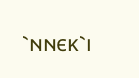⳿ⲛⲛⲉⲕ⳿ⲓ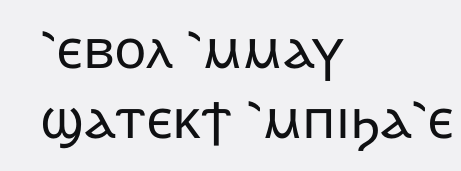⳿ⲉⲃⲟⲗ ⳿ⲙⲙⲁⲩ ϣⲁⲧⲉⲕϯ ⳿ⲙⲡⲓϧⲁ⳿ⲉ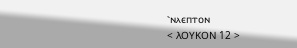⳿ⲛⲗⲉⲡⲧⲟⲛ
< ⲖⲞⲨⲔⲞⲚ 12 >